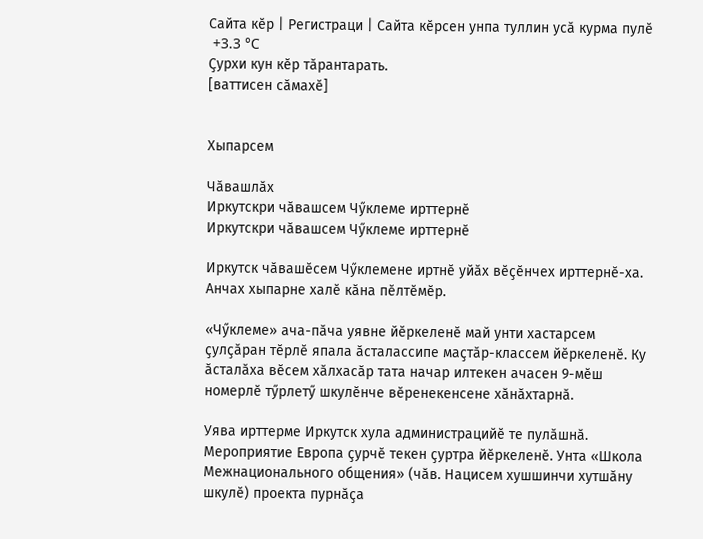Сайта кӗр | Регистраци | Сайта кӗрсен унпа туллин усӑ курма пулӗ
 +3.3 °C
Ҫурхи кун кӗр тӑрантарать.
[ваттисен сӑмахӗ]


Хыпарсем

Чӑвашлӑх
Иркутскри чӑвашсем Чӳклеме ирттернӗ
Иркутскри чӑвашсем Чӳклеме ирттернӗ

Иркутск чӑвашӗсем Чӳклемене иртнӗ уйӑх вӗҫӗнчех ирттернӗ-ха. Анчах хыпарне халӗ кӑна пӗлтӗмӗр.

«Чӳклеме» ача-пӑча уявне йӗркеленӗ май унти хастарсем ҫулҫӑран тӗрлӗ япала ӑсталассипе маҫтӑр-классем йӗркеленӗ. Ку ӑсталӑха вӗсем хӑлхасӑр тата начар илтекен ачасен 9-мӗш номерлӗ тӳрлетӳ шкулӗнче вӗренекенсене хӑнӑхтарнӑ.

Уява ирттерме Иркутск хула администрацийӗ те пулӑшнӑ. Мероприятие Европа ҫурчӗ текен ҫуртра йӗркеленӗ. Унта «Школа Межнационального общения» (чӑв. Нацисем хушшинчи хутшӑну шкулӗ) проекта пурнӑҫа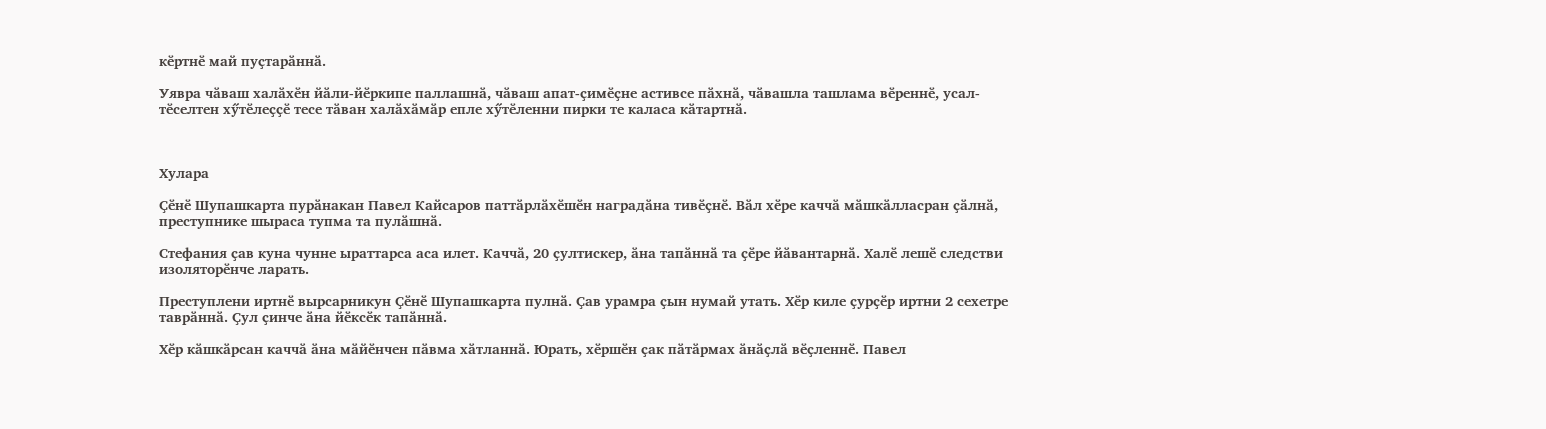кӗртнӗ май пуҫтарӑннӑ.

Уявра чӑваш халӑхӗн йӑли-йӗркипе паллашнӑ, чӑваш апат-ҫимӗҫне астивсе пӑхнӑ, чӑвашла ташлама вӗреннӗ, усал-тӗселтен хӳтӗлеҫҫӗ тесе тӑван халӑхӑмӑр епле хӳтӗленни пирки те каласа кӑтартнӑ.



Хулара

Ҫӗнӗ Шупашкарта пурӑнакан Павел Кайсаров паттӑрлӑхӗшӗн наградӑна тивӗҫнӗ. Вӑл хӗре каччӑ мӑшкӑлласран ҫӑлнӑ, преступнике шыраса тупма та пулӑшнӑ.

Стефания ҫав куна чунне ыраттарса аса илет. Каччӑ, 20 ҫултискер, ӑна тапӑннӑ та ҫӗре йӑвантарнӑ. Халӗ лешӗ следстви изоляторӗнче ларать.

Преступлени иртнӗ вырсарникун Ҫӗнӗ Шупашкарта пулнӑ. Ҫав урамра ҫын нумай утать. Хӗр киле ҫурҫӗр иртни 2 сехетре таврӑннӑ. Ҫул ҫинче ӑна йӗксӗк тапӑннӑ.

Хӗр кӑшкӑрсан каччӑ ӑна мӑйӗнчен пӑвма хӑтланнӑ. Юрать, хӗршӗн ҫак пӑтӑрмах ӑнӑҫлӑ вӗҫленнӗ. Павел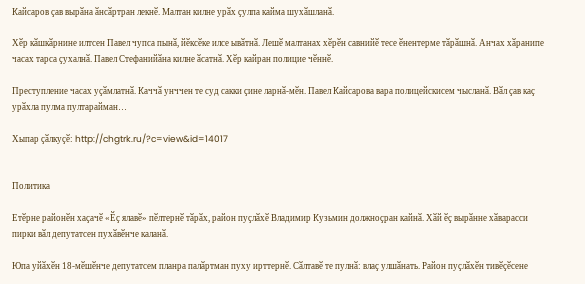Кайсаров ҫав вырӑна ӑнсӑртран лекнӗ. Малтан килне урӑх ҫулпа кайма шухӑшланӑ.

Хӗр кӑшкӑрнине илтсен Павел чупса пынӑ, йӗксӗке илсе ывӑтнӑ. Лешӗ малтанах хӗрӗн савнийӗ тесе ӗнентерме тӑрӑшнӑ. Анчах хӑранипе часах тарса ҫухалнӑ. Павел Стефанийӑна килне ӑсатнӑ. Хӗр кайран полицие чӗннӗ.

Преступление часах уҫӑмлатнӑ. Каччӑ унччен те суд сакки ҫине ларнӑ-мӗн. Павел Кайсарова вара полицейскисем чысланӑ. Вӑл ҫав каҫ урӑхла пулма пултарайман…

Хыпар ҫӑлкуҫӗ: http://chgtrk.ru/?c=view&id=14017


Политика

Етӗрне районӗн хаҫачӗ «Ӗҫ ялавӗ» пӗлтернӗ тӑрӑх, район пуҫлӑхӗ Владимир Кузьмин должноҫран кайнӑ. Хӑй ӗҫ вырӑнне хӑварасси пирки вӑл депутатсен пухӑвӗнче каланӑ.

Юпа уйӑхӗн 18-мӗшӗнче депутатсем планра палӑртман пуху ирттернӗ. Сӑлтавӗ те пулнӑ: влаҫ улшӑнать. Район пуҫлӑхӗн тивӗҫӗсене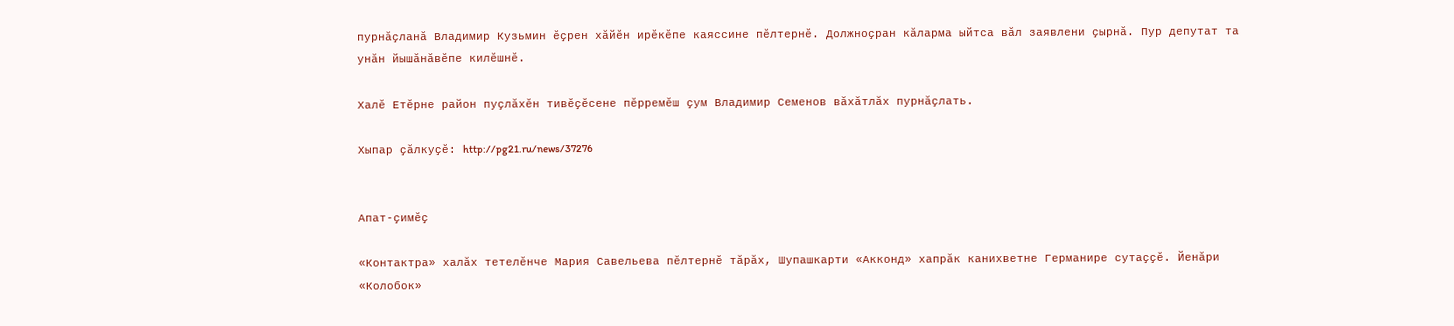пурнӑҫланӑ Владимир Кузьмин ӗҫрен хӑйӗн ирӗкӗпе каяссине пӗлтернӗ. Должноҫран кӑларма ыйтса вӑл заявлени ҫырнӑ. Пур депутат та унӑн йышӑнӑвӗпе килӗшнӗ.

Халӗ Етӗрне район пуҫлӑхӗн тивӗҫӗсене пӗрремӗш ҫум Владимир Семенов вӑхӑтлӑх пурнӑҫлать.

Хыпар ҫӑлкуҫӗ: http://pg21.ru/news/37276


Апат-ҫимӗҫ

«Контактра» халӑх тетелӗнче Мария Савельева пӗлтернӗ тӑрӑх, Шупашкарти «Акконд» хапрӑк канихветне Германире сутаҫҫӗ. Йенӑри «Колобок»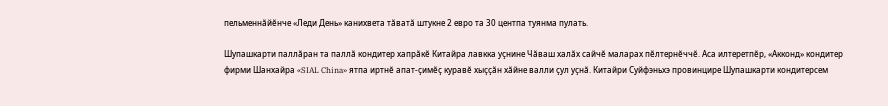пельменнӑйӗнче «Леди День» канихвета тӑватӑ штукне 2 евро та 30 центпа туянма пулать.

Шупашкарти паллӑран та паллӑ кондитер хапрӑкӗ Китайра лавкка уҫнине Чӑваш халӑх сайчӗ маларах пӗлтернӗччӗ. Аса илтеретпӗр, «Акконд» кондитер фирми Шанхайра «SIAL China» ятпа иртнӗ апат-ҫимӗҫ куравӗ хыҫҫӑн хӑйне валли ҫул уҫнӑ. Китайри Суйфэньхэ провинцире Шупашкарти кондитерсем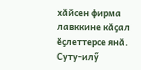хӑйсен фирма лавккине кӑҫал ӗҫлеттерсе янӑ. Суту-илӳ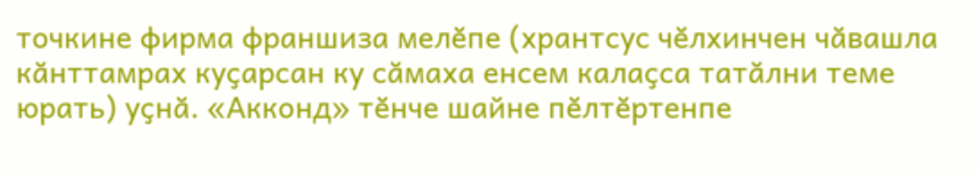точкине фирма франшиза мелӗпе (хрантсус чӗлхинчен чӑвашла кӑнттамрах куҫарсан ку сӑмаха енсем калаҫса татӑлни теме юрать) уҫнӑ. «Акконд» тӗнче шайне пӗлтӗртенпе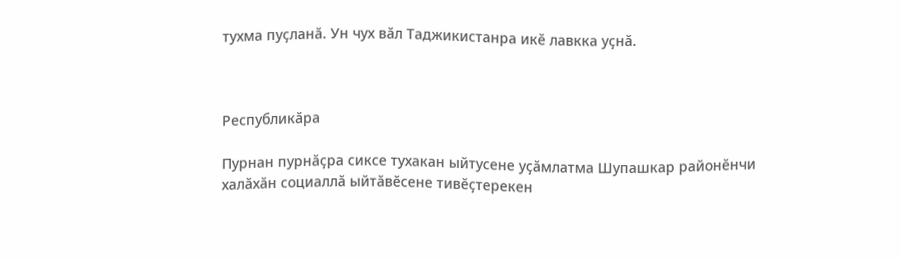тухма пуҫланӑ. Ун чух вӑл Таджикистанра икӗ лавкка уҫнӑ.



Республикӑра

Пурнан пурнӑҫра сиксе тухакан ыйтусене уҫӑмлатма Шупашкар районӗнчи халӑхӑн социаллӑ ыйтӑвӗсене тивӗҫтерекен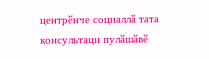центрӗнче социаллӑ тата консультаци пулӑшӑвӗ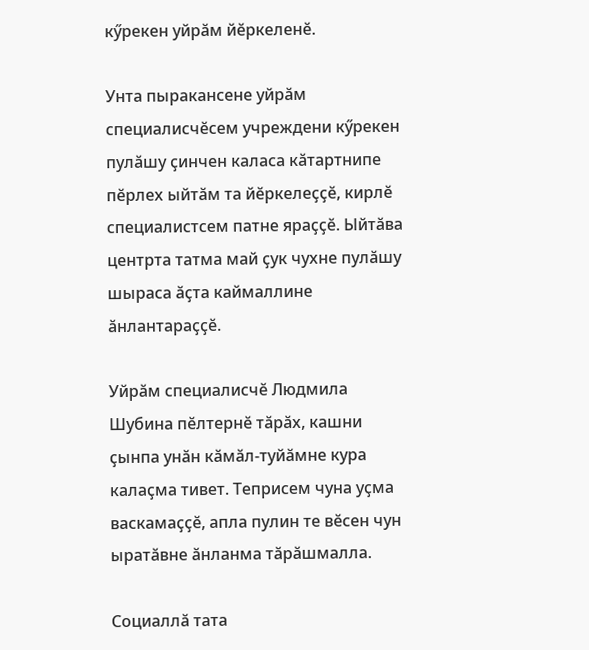кӳрекен уйрӑм йӗркеленӗ.

Унта пыракансене уйрӑм специалисчӗсем учреждени кӳрекен пулӑшу ҫинчен каласа кӑтартнипе пӗрлех ыйтӑм та йӗркелеҫҫӗ, кирлӗ специалистсем патне яраҫҫӗ. Ыйтӑва центрта татма май ҫук чухне пулӑшу шыраса ӑҫта каймаллине ӑнлантараҫҫӗ.

Уйрӑм специалисчӗ Людмила Шубина пӗлтернӗ тӑрӑх, кашни ҫынпа унӑн кӑмӑл-туйӑмне кура калаҫма тивет. Теприсем чуна уҫма васкамаҫҫӗ, апла пулин те вӗсен чун ыратӑвне ӑнланма тӑрӑшмалла.

Социаллӑ тата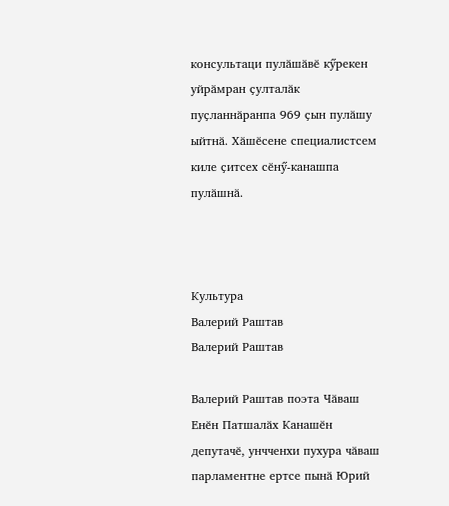консультаци пулӑшӑвӗ кӳрекен уйрӑмран ҫулталӑк пуҫланнӑранпа 969 ҫын пулӑшу ыйтнӑ. Хӑшӗсене специалистсем киле ҫитсех сӗнӳ-канашпа пулӑшнӑ.



Культура
Валерий Раштав
Валерий Раштав

Валерий Раштав поэта Чӑваш Енӗн Патшалӑх Канашӗн депутачӗ, унчченхи пухура чӑваш парламентне ертсе пынӑ Юрий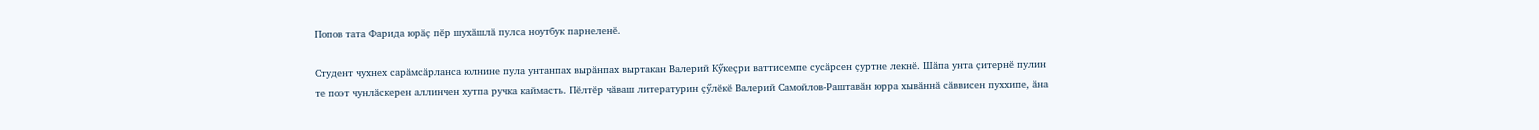Попов тата Фарида юрӑҫ пӗр шухӑшлӑ пулса ноутбук парнеленӗ.

Студент чухнех сарӑмсӑрланса юлнине пула унтанпах вырӑнпах выртакан Валерий Кӳкеҫри ваттисемпе сусӑрсен ҫуртне лекнӗ. Шӑпа унта ҫитернӗ пулин те поэт чунлӑскерен аллинчен хутпа ручка каймасть. Пӗлтӗр чӑваш литературин ҫӳлӗкӗ Валерий Самойлов-Раштавӑн юрра хывӑннӑ сӑввисен пуххипе, ӑна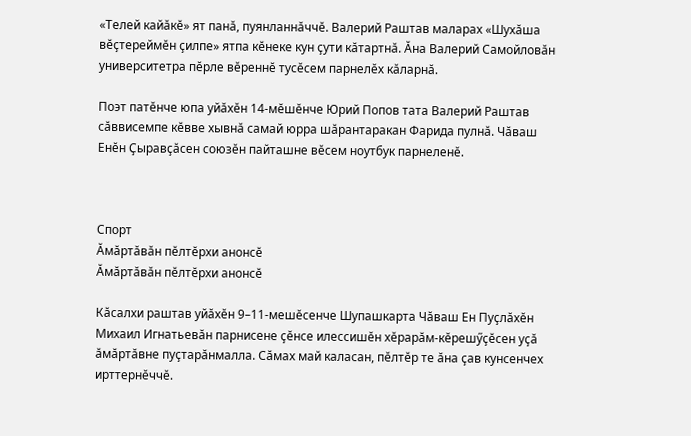«Телей кайӑкӗ» ят панӑ, пуянланнӑччӗ. Валерий Раштав маларах «Шухӑша вӗҫтереймӗн ҫилпе» ятпа кӗнеке кун ҫути кӑтартнӑ. Ӑна Валерий Самойловӑн университетра пӗрле вӗреннӗ тусӗсем парнелӗх кӑларнӑ.

Поэт патӗнче юпа уйӑхӗн 14-мӗшӗнче Юрий Попов тата Валерий Раштав сӑввисемпе кӗвве хывнӑ самай юрра шӑрантаракан Фарида пулнӑ. Чӑваш Енӗн Ҫыравҫӑсен союзӗн пайташне вӗсем ноутбук парнеленӗ.



Спорт
Ӑмӑртӑвӑн пӗлтӗрхи анонсӗ
Ӑмӑртӑвӑн пӗлтӗрхи анонсӗ

Кӑсалхи раштав уйӑхӗн 9–11-мешӗсенче Шупашкарта Чӑваш Ен Пуҫлӑхӗн Михаил Игнатьевӑн парнисене ҫӗнсе илессишӗн хӗрарӑм-кӗрешӳҫӗсен уҫӑ ӑмӑртӑвне пуҫтарӑнмалла. Сӑмах май каласан, пӗлтӗр те ӑна ҫав кунсенчех ирттернӗччӗ.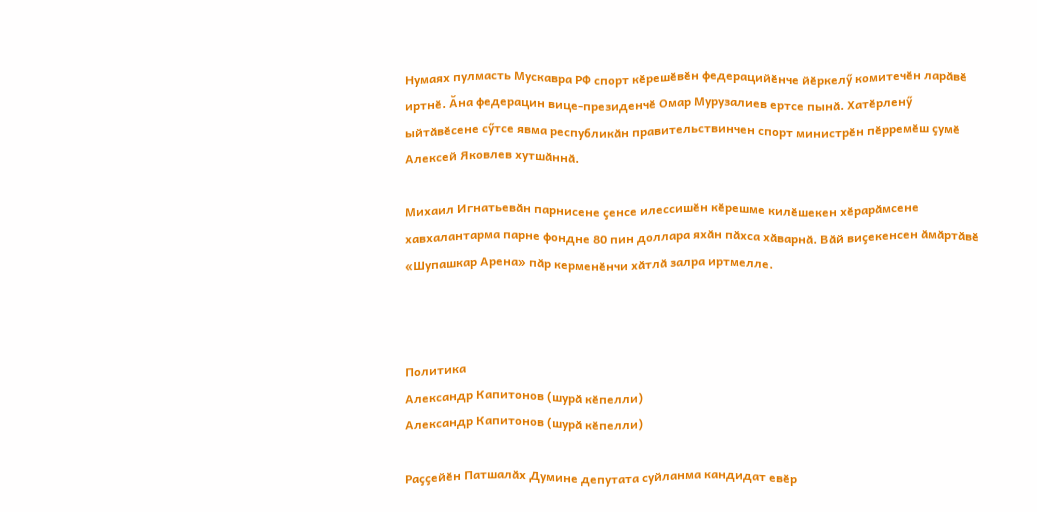Нумаях пулмасть Мускавра РФ спорт кӗрешӗвӗн федерацийӗнче йӗркелӳ комитечӗн ларӑвӗ иртнӗ. Ӑна федерацин вице-президенчӗ Омар Мурузалиев ертсе пынӑ. Хатӗрленӳ ыйтӑвӗсене сӳтсе явма республикӑн правительствинчен спорт министрӗн пӗрремӗш ҫумӗ Алексей Яковлев хутшӑннӑ.

Михаил Игнатьевӑн парнисене ҫенсе илессишӗн кӗрешме килӗшекен хӗрарӑмсене хавхалантарма парне фондне 80 пин доллара яхӑн пӑхса хӑварнӑ. Вӑй виҫекенсен ӑмӑртӑвӗ «Шупашкар Арена» пӑр керменӗнчи хӑтлӑ залра иртмелле.



Политика
Александр Капитонов (шурӑ кӗпелли)
Александр Капитонов (шурӑ кӗпелли)

Раҫҫейӗн Патшалӑх Думине депутата суйланма кандидат евӗр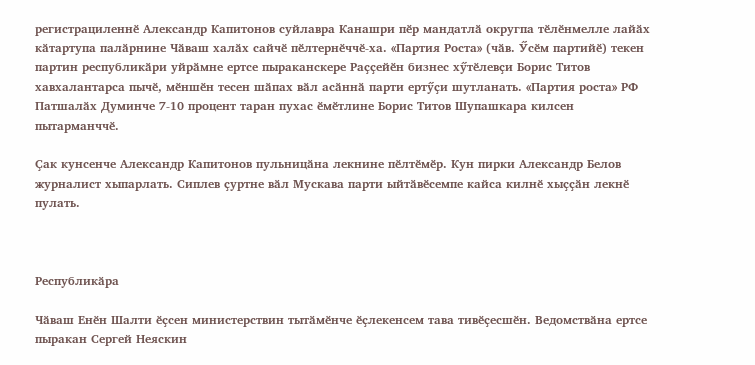регистрациленнӗ Александр Капитонов суйлавра Канашри пӗр мандатлӑ округпа тӗлӗнмелле лайӑх кӑтартупа палӑрнине Чӑваш халӑх сайчӗ пӗлтернӗччӗ-ха. «Партия Роста» (чӑв. Ӳсӗм партийӗ) текен партин республикӑри уйрӑмне ертсе пыраканскере Раҫҫейӗн бизнес хӳтӗлевҫи Борис Титов хавхалантарса пычӗ, мӗншӗн тесен шӑпах вӑл асӑннӑ парти ертӳҫи шутланать. «Партия роста» РФ Патшалӑх Думинче 7-10 процент таран пухас ӗмӗтлине Борис Титов Шупашкара килсен пытарманччӗ.

Ҫак кунсенче Александр Капитонов пульницӑна лекнине пӗлтӗмӗр. Кун пирки Александр Белов журналист хыпарлать. Сиплев ҫуртне вӑл Мускава парти ыйтӑвӗсемпе кайса килнӗ хыҫҫӑн лекнӗ пулать.



Республикӑра

Чӑваш Енӗн Шалти ӗҫсен министерствин тытӑмӗнче ӗҫлекенсем тава тивӗҫесшӗн. Ведомствӑна ертсе пыракан Сергей Неяскин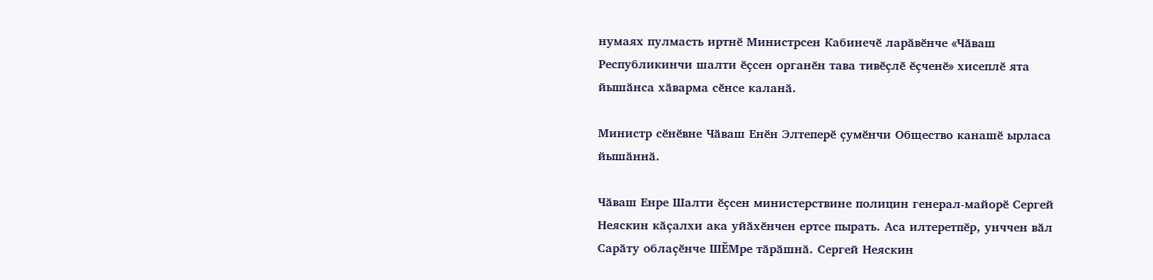нумаях пулмасть иртнӗ Министрсен Кабинечӗ ларӑвӗнче «Чӑваш Республикинчи шалти ӗҫсен органӗн тава тивӗҫлӗ ӗҫченӗ» хисеплӗ ята йышӑнса хӑварма сӗнсе каланӑ.

Министр сӗнӗвне Чӑваш Енӗн Элтеперӗ ҫумӗнчи Общество канашӗ ырласа йышӑннӑ.

Чӑваш Енре Шалти ӗҫсен министерствине полицин генерал-майорӗ Сергей Неяскин кӑҫалхи ака уйӑхӗнчен ертсе пырать. Аса илтеретпӗр, унччен вӑл Сарӑту облаҫӗнче ШӖМре тӑрӑшнӑ. Сергей Неяскин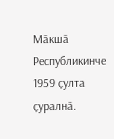Мӑкшӑ Республикинче 1959 ҫулта ҫуралнӑ.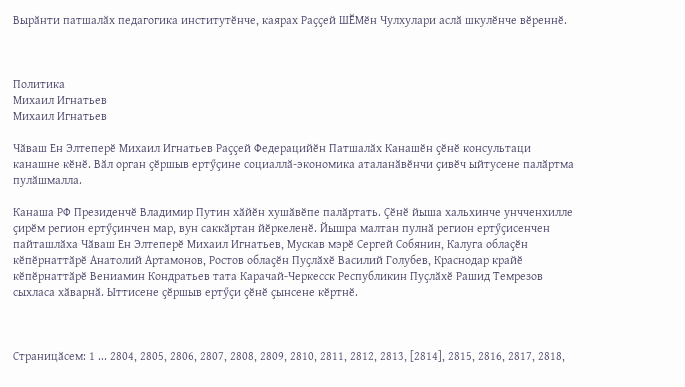Вырӑнти патшалӑх педагогика институтӗнче, каярах Раҫҫей ШӖМӗн Чулхулари аслӑ шкулӗнче вӗреннӗ.



Политика
Михаил Игнатьев
Михаил Игнатьев

Чӑваш Ен Элтеперӗ Михаил Игнатьев Раҫҫей Федерацийӗн Патшалӑх Канашӗн ҫӗнӗ консультаци канашне кӗнӗ. Вӑл орган ҫӗршыв ертӳҫине социаллӑ-экономика аталанӑвӗнчи ҫивӗч ыйтусене палӑртма пулӑшмалла.

Канаша РФ Президенчӗ Владимир Путин хӑйӗн хушӑвӗпе палӑртать. Ҫӗнӗ йыша хальхинче унчченхилле ҫирӗм регион ертӳҫинчен мар, вун саккӑртан йӗркеленӗ. Йышра малтан пулнӑ регион ертӳҫисенчен пайташлӑха Чӑваш Ен Элтеперӗ Михаил Игнатьев, Мускав мэрӗ Сергей Собянин, Калуга облаҫӗн кӗпӗрнаттӑрӗ Анатолий Артамонов, Ростов облаҫӗн Пуҫлӑхӗ Василий Голубев, Краснодар крайӗ кӗпӗрнаттӑрӗ Вениамин Кондратьев тата Карачай-Черкесск Республикин Пуҫлӑхӗ Рашид Темрезов сыхласа хӑварнӑ. Ыттисене ҫӗршыв ертӳҫи ҫӗнӗ ҫынсене кӗртнӗ.



Страницӑсем: 1 ... 2804, 2805, 2806, 2807, 2808, 2809, 2810, 2811, 2812, 2813, [2814], 2815, 2816, 2817, 2818,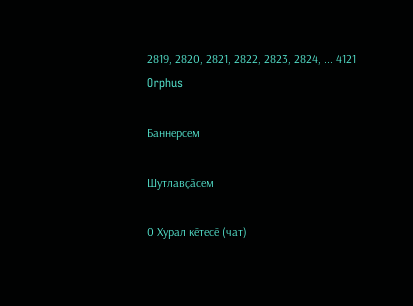2819, 2820, 2821, 2822, 2823, 2824, ... 4121
Orphus

Баннерсем

Шутлавҫӑсем

0 Хурал кӗтесӗ (чат)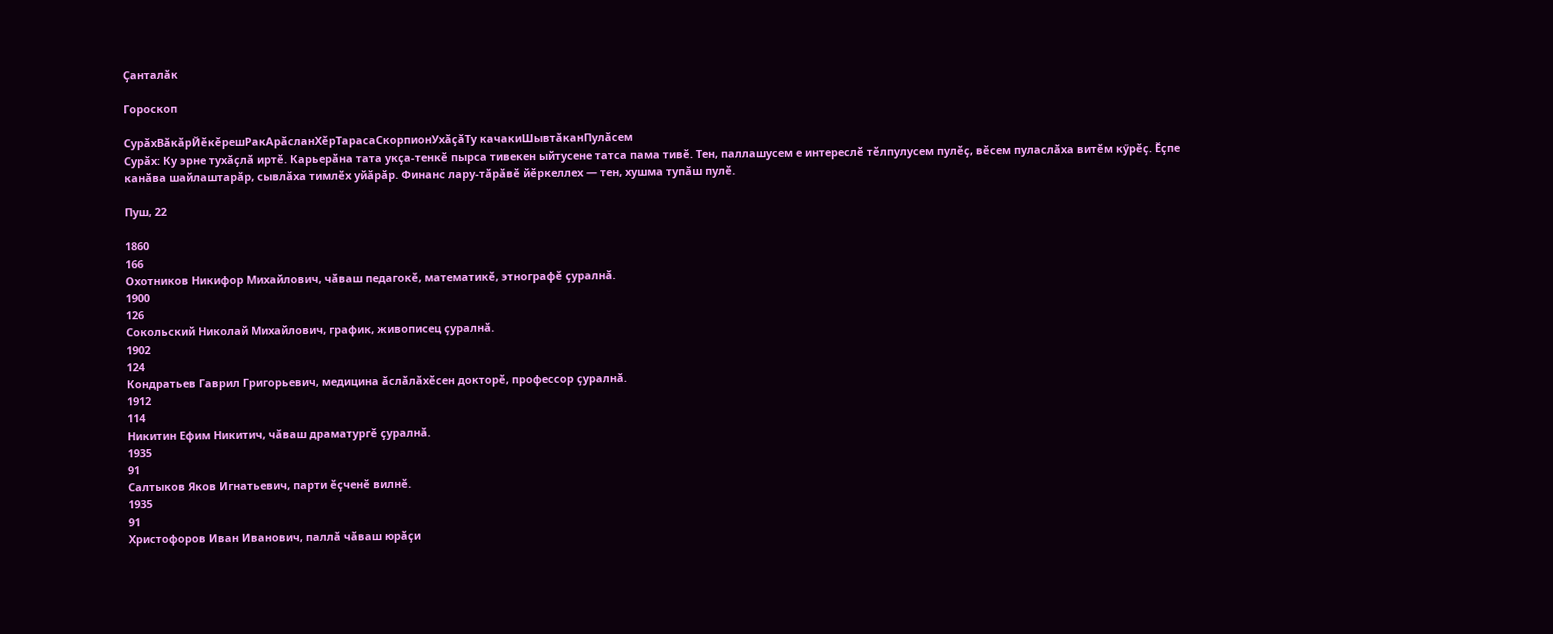Ҫанталӑк

Гороскоп

СурӑхВӑкӑрЙӗкӗрешРакАрӑсланХӗрТарасаСкорпионУхӑҫӑТу качакиШывтӑканПулӑсем
Сурӑх: Ку эрне тухӑҫлӑ иртӗ. Карьерӑна тата укҫа-тенкӗ пырса тивекен ыйтусене татса пама тивӗ. Тен, паллашусем е интереслӗ тӗлпулусем пулӗҫ, вӗсем пуласлӑха витӗм кӳрӗҫ. Ӗҫпе канӑва шайлаштарӑр, сывлӑха тимлӗх уйӑрӑр. Финанс лару-тӑрӑвӗ йӗркеллех — тен, хушма тупӑш пулӗ.

Пуш, 22

1860
166
Охотников Никифор Михайлович, чӑваш педагокӗ, математикӗ, этнографӗ ҫуралнӑ.
1900
126
Сокольский Николай Михайлович, график, живописец ҫуралнӑ.
1902
124
Кондратьев Гаврил Григорьевич, медицина ӑслӑлӑхӗсен докторӗ, профессор ҫуралнӑ.
1912
114
Никитин Ефим Никитич, чӑваш драматургӗ ҫуралнӑ.
1935
91
Салтыков Яков Игнатьевич, парти ӗҫченӗ вилнӗ.
1935
91
Христофоров Иван Иванович, паллӑ чӑваш юрӑҫи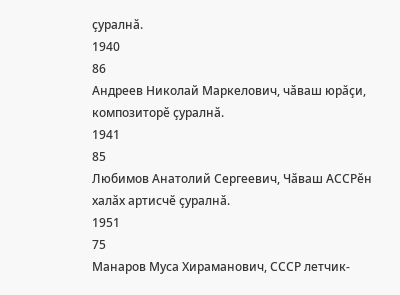ҫуралнӑ.
1940
86
Андреев Николай Маркелович, чӑваш юрӑҫи, композиторӗ ҫуралнӑ.
1941
85
Любимов Анатолий Сергеевич, Чӑваш АССРӗн халӑх артисчӗ ҫуралнӑ.
1951
75
Манаров Муса Хираманович, СССР летчик-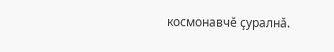космонавчӗ ҫуралнӑ.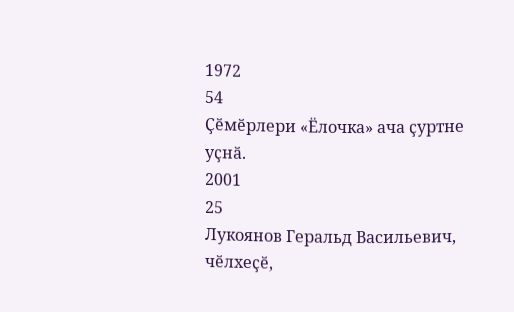1972
54
Ҫӗмӗрлери «Ёлочка» ача ҫуртне уҫнӑ.
2001
25
Лукоянов Геральд Васильевич, чӗлхеҫӗ,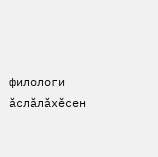филологи ӑслӑлӑхӗсен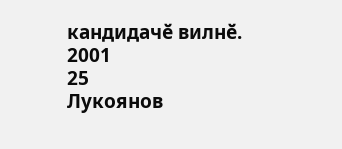кандидачӗ вилнӗ.
2001
25
Лукоянов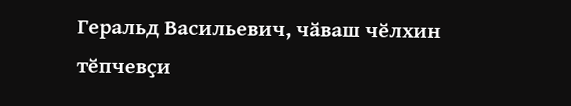Геральд Васильевич, чӑваш чӗлхин тӗпчевҫи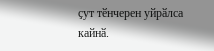ҫут тӗнчерен уйрӑлса кайнӑ.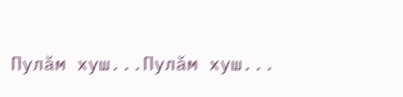Пулӑм хуш...Пулӑм хуш...